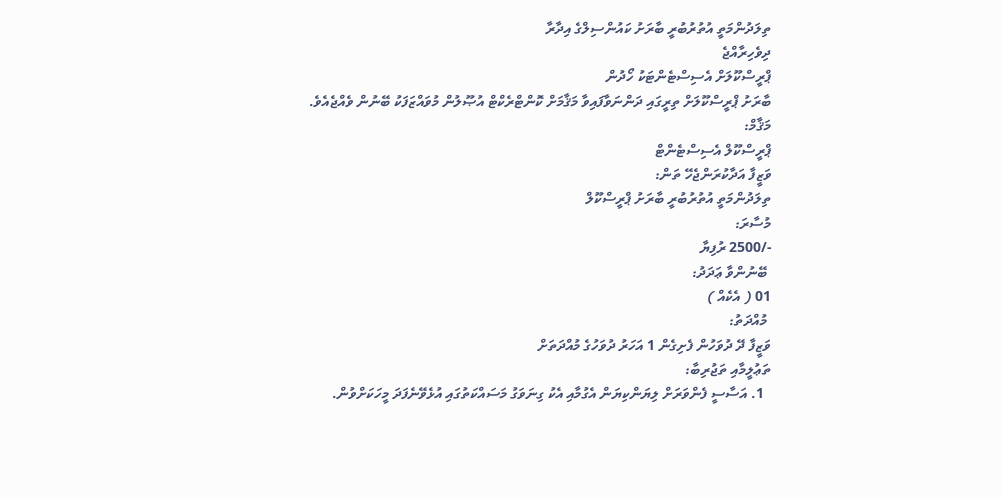ތިލަދުންމަތީ އުތުރުބުރީ ބާރަށު ކައުންސިލްގެ އިދާރާ
ދިވެހިރާއްޖެ
ޕްރީސްކޫލަށް އެސިސްޓެންޓަކު ހޯދުން
ބާރަށު ޕްރީސްކޫލަށް ތިރީގައި ދަންނަވާފައިވާ މަޤާމަށް ކޮންޓްރެކްޓް އުޞޫލުން މުވައްޒަފަކު ބޭނުން ވެއްޖެއެވެ.
މަޤާމް:
ޕްރީސްކޫލް އެސިސްޓެންޓް
ވަޒީފާ އަދާކުރަންޖެހޭ ތަން:
ތިލަދުންމަތީ އުތުރުބުރީ ބާރަށު ޕްރީސްކޫލް
މުސާރަ:
-/2500 ރުފިޔާ
 ބޭނުންވާ ޢަދަދު:
01 ( އެކެއް )
 މުއްދަތު:
ވަޒީފާ ދޭ ދުވަހުން ފެށިގެން 1 އަހަރު ދުވަހުގެ މުއްދަތަށް
ތަޢުލީމާއި ތަޖުރިބާ:
  1. އަސާސީ ފެންވަރަށް ލިޔަންކިޔަން އެގުމާއި އެކު ގިނަވަގު މަސައްކަތުގައި އުޅެވޭނެފަދަ މީހަކަށްވުން.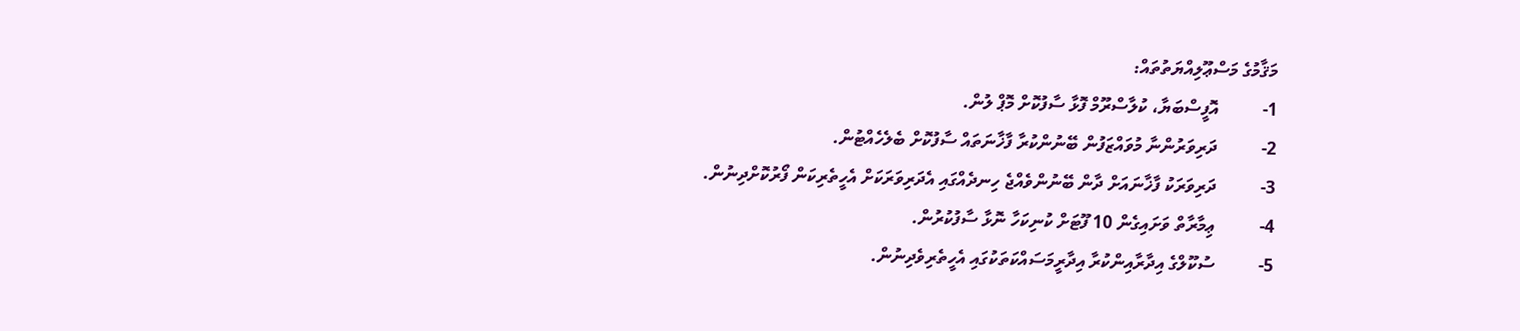މަޤާމުގެ މަސްޢޫލިއްޔަތުތައް:
1-          އޮފީސްބަޔާ، ކުލާސްރޫމް ފޮޅާ ސާފުކޮށް މޮޕް ލުން.
2-          ދަރިވަރުންނާ މުވައްޒަފުން ބޭނުންކުރާ ފާޚާނަތައް ސާފުކޮށް ބެލެހެއްޓުން.
3-          ދަރިވަރަކު ފާޚާނައަށް ދާން ބޭނުންވެއްޖެ ހިނދެއްގައި އެދަރިވަރަކަށް އެހީތެރިކަން ފޯރުކޮށްދިނުން.
4-          ޢިމާރާތް ވަށައިގެން 10 ފޫޓަށް ކުނިކަހާ ނޮޅާ ސާފުކުރުން.
5-          ސުކޫލްގެ އިދާރާއިންކުރާ އިދާރީމަސައްކަތަކުގައި އެހީތެރިވެދިނުން.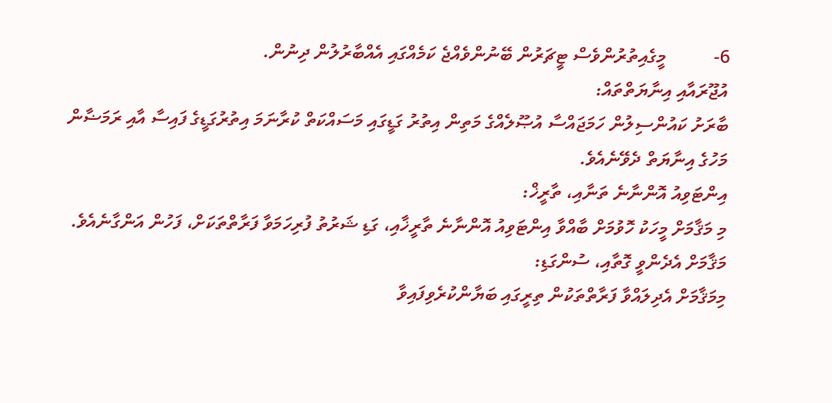6-          މީގެއިތުރުންވެސް ޓީޗަރުން ބޭނުންވެއްޖެ ކަމެއްގައި އެއްބާރުލުން ދިނުން.
އުޖޫރައާއި އިނާޔަތްތައް:
ބާރަށު ކައުންސިލުން ހަމަޖައްސާ އުޞޫލެއްގެ މަތިން އިތުރު ގަޑީގައި މަސައްކަތް ކުރާނަމަ އިތުރުގަޑީގެ ފައިސާ އާއި ރަމަޟާން މަހުގެ އިނާޔަތް ދެވޭނެއެވެ.
އިންޓަވިއު އޮންނާނެ ތަނާއި، ތާރީޚް:
މި މަޤާމަށް މީހަކު ހޮވުމަށް ބާއްވާ އިންޓަވިއު އޮންނާނެ ތާރީޚާއި، ގަޑި ޝަރުތު ފުރިހަމަވާ ފަރާތްތަކަށް، ފަހުން އަންގާނެއެވެ.
މަޤާމަށް އެދެންވީ ގޮތާއި، ސުންގަޑި:
މިމަޤާމަށް އެދިލައްވާ ފަރާތްތަކުން ތިރީގައި ބަޔާންކުރެވިފައިވާ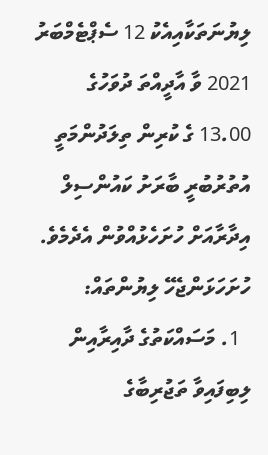ލިޔުނަތަކާއިއެކު 12 ސެޕްޓެމްބަރު 2021 ވާ އާދީއްތަ ދުވަހުގެ 13.00 ގެ ކުރިން ތިލަދުންމަތީ އުތުރުބުރީ ބާރަށު ކައުންސިލް އިދާރާއަށް ހުށަހެޅުއްވުން އެދެމެވެ.
ހުށަހަޅަންޖެހޭ ލިޔުންތައް:
  1. މަސައްކަތުގެ ދާއިރާއިން ލިބިފައިވާ ތަޖުރިބާގެ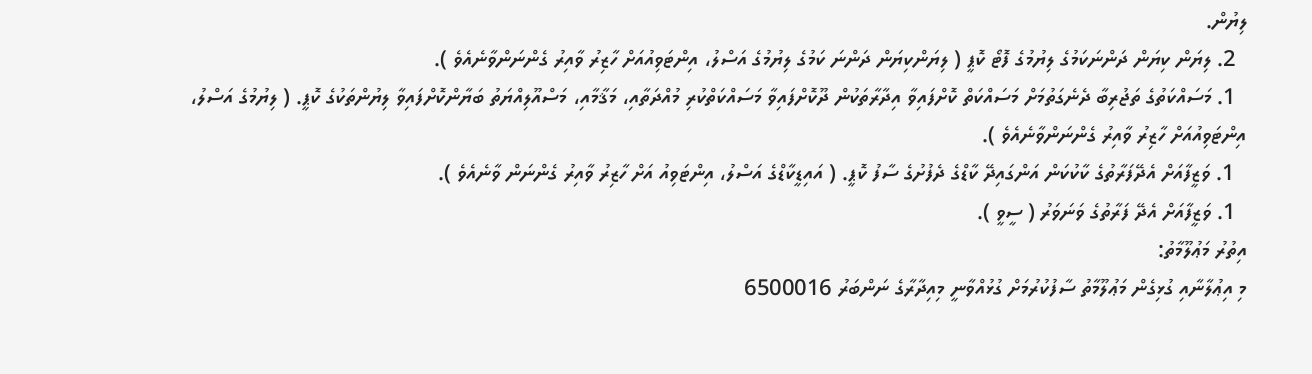ލިޔުން.
  2. ލިޔަން ކިޔަން ދަންނަކަމުގެ ލިޔުމުގެ ފޮޓޯ ކޮޕީ ( ލިޔަންކިޔަން ދަންނަ ކަމުގެ ލިޔުމުގެ އަސްލު، އިންޓަވިއުއަށް ހާޒިރު ވާއިރު ގެންނަންވާނެއެވެ ).
  1. މަސައްކަތުގެ ތަޖުރިބާ ދެނެގަތުމަށް މަސައްކަތް ކޮށްފައިވާ އިދާރާތަކުން ދޫކޮށްފައިވާ މަސައްކަތްކުރި މުއްދަތާއި، މަޤާމާއި، މަސްއޫލިއްޔަތު ބަޔާންކޮށްފައިވާ ލިޔުންތަކުގެ ކޮޕީ. ( ލިޔުމުގެ އަސްލު، އިންޓަވިއުއަށް ހާޒިރު ވާއިރު ގެންނަންވާނެއެވެ ).
  1. ވަޒީފާއަށް އެދޭފަރާތުގެ ކާކުކަން އަންގައިދޭ ކާޑްގެ ދެފުށުގެ ސާފު ކޮޕީ. ( އައިޑީކާޑްގެ އަސްލު، އިންޓަވިއު އަށް ހާޒިރު ވާއިރު ގެންނަން ވާނެއެވެ ).
  1. ވަޒީފާއަށް އެދޭ ފަރާތުގެ ވަނަވަރު ( ސީވީ ).
އިތުރު މަޢުލޫމާތު:
މި އިޢުލާނާއި ގުޅިގެން މަޢުލޫމާތު ސާފުކުރުމަށް ގުޅުއްވާނީ މިއިދާރާގެ ނަންބަރު 6500016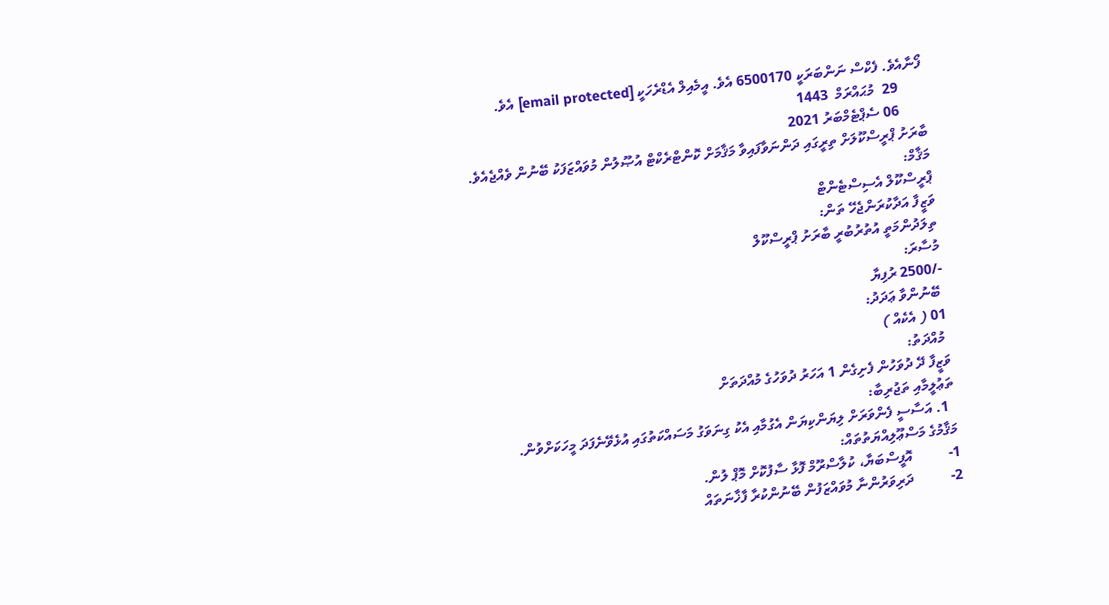ފޯނާއެވެ. ފެކްސް ނަންބަރަކީ 6500170 އެވެ. އީމެއިލް އެޑްރެހަކީ [email protected] އެވެ.
       29  މުޙައްރަމް  1443
       06 ސެޕްޓެމްބަރު 2021
ބާރަށު ޕްރީސްކޫލަށް ތިރީގައި ދަންނަވާފައިވާ މަޤާމަށް ކޮންޓްރެކްޓް އުޞޫލުން މުވައްޒަފަކު ބޭނުން ވެއްޖެއެވެ.
މަޤާމް:
ޕްރީސްކޫލް އެސިސްޓެންޓް
ވަޒީފާ އަދާކުރަންޖެހޭ ތަން:
ތިލަދުންމަތީ އުތުރުބުރީ ބާރަށު ޕްރީސްކޫލް
މުސާރަ:
-/2500 ރުފިޔާ
 ބޭނުންވާ ޢަދަދު:
01 ( އެކެއް )
 މުއްދަތު:
ވަޒީފާ ދޭ ދުވަހުން ފެށިގެން 1 އަހަރު ދުވަހުގެ މުއްދަތަށް
ތަޢުލީމާއި ތަޖުރިބާ:
  1. އަސާސީ ފެންވަރަށް ލިޔަންކިޔަން އެގުމާއި އެކު ގިނަވަގު މަސައްކަތުގައި އުޅެވޭނެފަދަ މީހަކަށްވުން.
މަޤާމުގެ މަސްޢޫލިއްޔަތުތައް:
1-          އޮފީސްބަޔާ، ކުލާސްރޫމް ފޮޅާ ސާފުކޮށް މޮޕް ލުން.
2-          ދަރިވަރުންނާ މުވައްޒަފުން ބޭނުންކުރާ ފާޚާނަތައް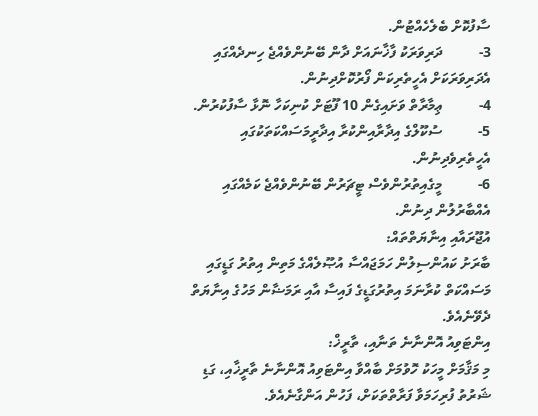ސާފުކޮށް ބެލެހެއްޓުން.
3-          ދަރިވަރަކު ފާޚާނައަށް ދާން ބޭނުންވެއްޖެ ހިނދެއްގައި އެދަރިވަރަކަށް އެހީތެރިކަން ފޯރުކޮށްދިނުން.
4-          ޢިމާރާތް ވަށައިގެން 10 ފޫޓަށް ކުނިކަހާ ނޮޅާ ސާފުކުރުން.
5-          ސުކޫލްގެ އިދާރާއިންކުރާ އިދާރީމަސައްކަތަކުގައި އެހީތެރިވެދިނުން.
6-          މީގެއިތުރުންވެސް ޓީޗަރުން ބޭނުންވެއްޖެ ކަމެއްގައި އެއްބާރުލުން ދިނުން.
އުޖޫރައާއި އިނާޔަތްތައް:
ބާރަށު ކައުންސިލުން ހަމަޖައްސާ އުޞޫލެއްގެ މަތިން އިތުރު ގަޑީގައި މަސައްކަތް ކުރާނަމަ އިތުރުގަޑީގެ ފައިސާ އާއި ރަމަޟާން މަހުގެ އިނާޔަތް ދެވޭނެއެވެ.
އިންޓަވިއު އޮންނާނެ ތަނާއި، ތާރީޚް:
މި މަޤާމަށް މީހަކު ހޮވުމަށް ބާއްވާ އިންޓަވިއު އޮންނާނެ ތާރީޚާއި، ގަޑި ޝަރުތު ފުރިހަމަވާ ފަރާތްތަކަށް، ފަހުން އަންގާނެއެވެ.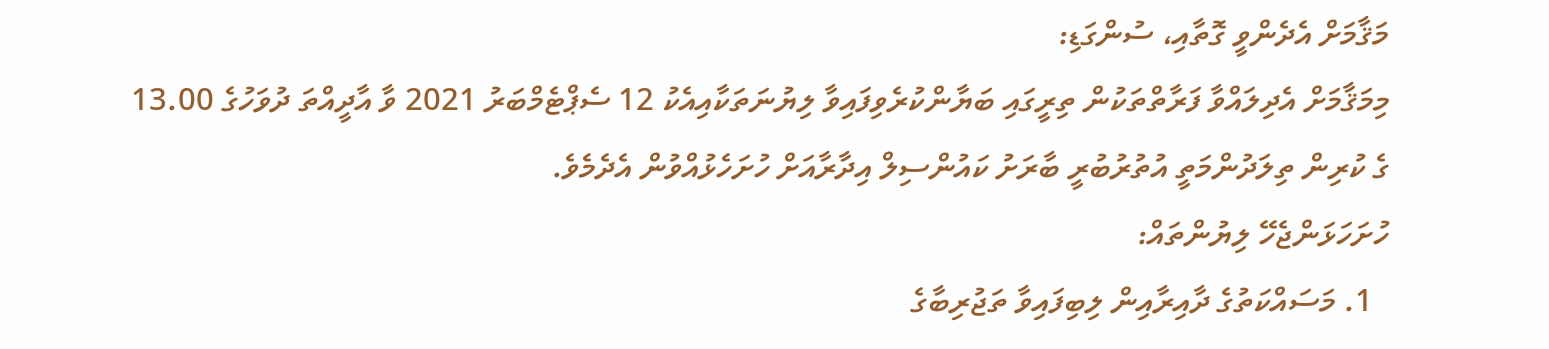މަޤާމަށް އެދެންވީ ގޮތާއި، ސުންގަޑި:
މިމަޤާމަށް އެދިލައްވާ ފަރާތްތަކުން ތިރީގައި ބަޔާންކުރެވިފައިވާ ލިޔުނަތަކާއިއެކު 12 ސެޕްޓެމްބަރު 2021 ވާ އާދީއްތަ ދުވަހުގެ 13.00 ގެ ކުރިން ތިލަދުންމަތީ އުތުރުބުރީ ބާރަށު ކައުންސިލް އިދާރާއަށް ހުށަހެޅުއްވުން އެދެމެވެ.
ހުށަހަޅަންޖެހޭ ލިޔުންތައް:
  1. މަސައްކަތުގެ ދާއިރާއިން ލިބިފައިވާ ތަޖުރިބާގެ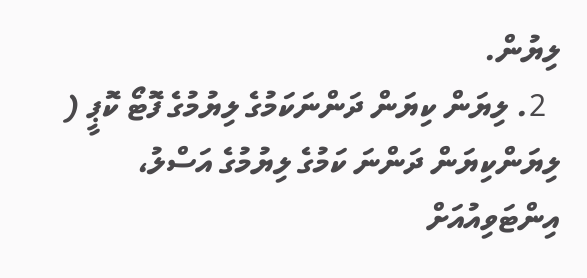ލިޔުން.
  2. ލިޔަން ކިޔަން ދަންނަކަމުގެ ލިޔުމުގެ ފޮޓޯ ކޮޕީ ( ލިޔަންކިޔަން ދަންނަ ކަމުގެ ލިޔުމުގެ އަސްލު، އިންޓަވިއުއަށް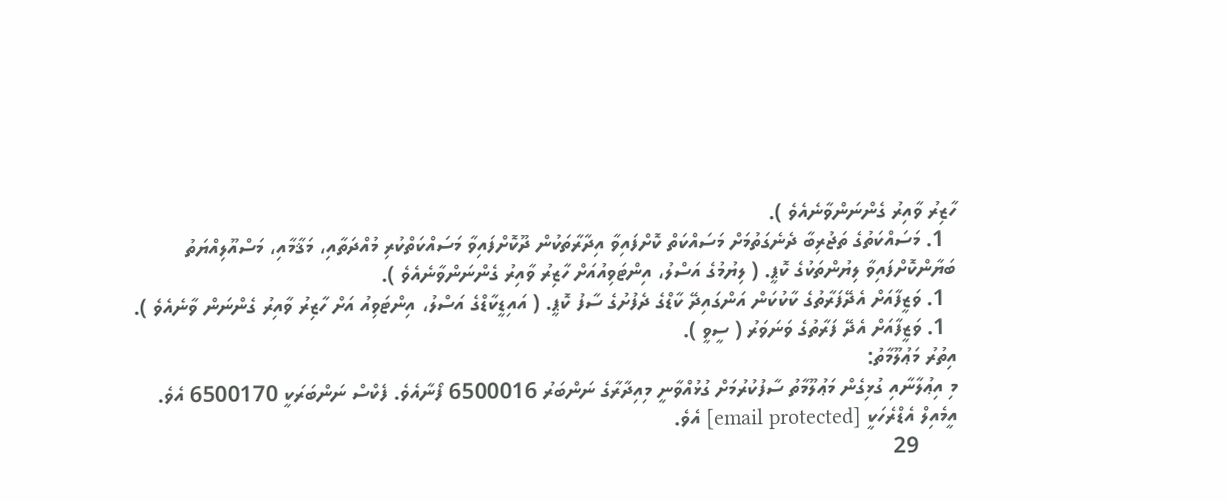ހާޒިރު ވާއިރު ގެންނަންވާނެއެވެ ).
  1. މަސައްކަތުގެ ތަޖުރިބާ ދެނެގަތުމަށް މަސައްކަތް ކޮށްފައިވާ އިދާރާތަކުން ދޫކޮށްފައިވާ މަސައްކަތްކުރި މުއްދަތާއި، މަޤާމާއި، މަސްއޫލިއްޔަތު ބަޔާންކޮށްފައިވާ ލިޔުންތަކުގެ ކޮޕީ. ( ލިޔުމުގެ އަސްލު، އިންޓަވިއުއަށް ހާޒިރު ވާއިރު ގެންނަންވާނެއެވެ ).
  1. ވަޒީފާއަށް އެދޭފަރާތުގެ ކާކުކަން އަންގައިދޭ ކާޑްގެ ދެފުށުގެ ސާފު ކޮޕީ. ( އައިޑީކާޑްގެ އަސްލު، އިންޓަވިއު އަށް ހާޒިރު ވާއިރު ގެންނަން ވާނެއެވެ ).
  1. ވަޒީފާއަށް އެދޭ ފަރާތުގެ ވަނަވަރު ( ސީވީ ).
އިތުރު މަޢުލޫމާތު:
މި އިޢުލާނާއި ގުޅިގެން މަޢުލޫމާތު ސާފުކުރުމަށް ގުޅުއްވާނީ މިއިދާރާގެ ނަންބަރު 6500016 ފޯނާއެވެ. ފެކްސް ނަންބަރަކީ 6500170 އެވެ. އީމެއިލް އެޑްރެހަކީ [email protected] އެވެ.
       29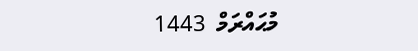މުޙައްރަމް  1443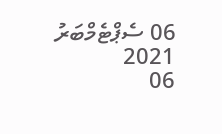06 ސެޕްޓެމްބަރު 2021
06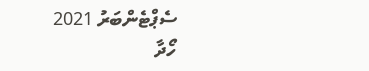ސެޕްޓެންބަރު 2021
ހޯދާ